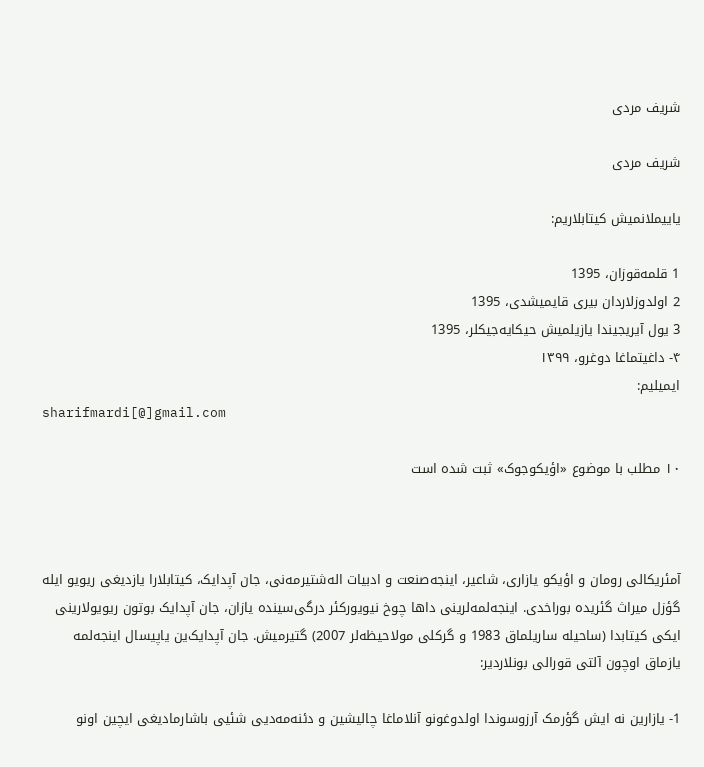شریف مردی

شریف مردی

یاییملانمیش کیتابلاریم:

1 قلمه‌قوزان، 1395
2 اولدوزلاردان بیری قایمیشدی، 1395
3 یول آیریجیندا یازیلمیش حیکایه‌جیکلر، 1395
۴- داغیتماغا دوغرو، ۱۳۹۹
ایمیلیم:
sharifmardi[@]gmail.com

۱۰ مطلب با موضوع «اؤیکوجوک» ثبت شده است



آمئریکالی رومان و اؤیکو یازاری، شاعیر، اینجه‌صنعت و ادبیات اله‌شتیرمه‌نی، جان آپدایک، کیتابلارا یازدیغی ریویو ایله گؤزل میراث گئریده بوراخدی. اینجه‌لمه‌لرینی داها چوخ نیویورکئر درگی‌سینده یازان، جان آپدایک بوتون ریویولارینی ایکی کیتابدا (ساحیله ساریلماق 1983 و گرکلی مولاحیظه‌لر 2007) گتیرمیش. جان آپدایک‌ین یاپیسال اینجه‌لمه یازماق اوچون آلتی قورالی بونلاردیر:

1- یازارین نه ایش گؤرمک آرزوسوندا اولدوغونو آنلاماغا چالیشین و دئنه‌مه‌دیی شئیی باشارمادیغی ایچین اونو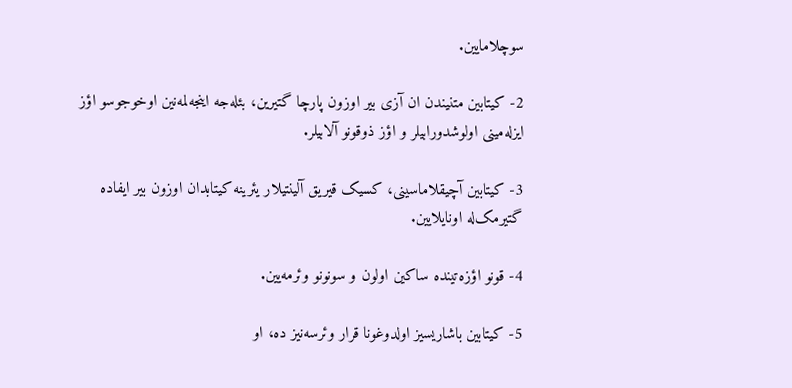سوچلامایین.

2- کیتابین متنیندن ان آزی بیر اوزون پارچا گتیرین، بئله‌جه اینجه‌لمه‌نین اوخوجوسو اؤز ایزله‌مینی اولوشدورابیلر و اؤز ذوقونو آلابیلر.

3- کیتابین آچیقلاماسینی، کسیک قیریق آلینتیلار یئرینه کیتابدان اوزون بیر ایفاده گتیرمک‌له اونایلایین.

4- قونو اؤزه‌تینده ساکین اولون و سونونو وئرمه‌یین.

5- کیتابین باشاریسیز اولدوغونا قرار وئرسه‌نیز ده، او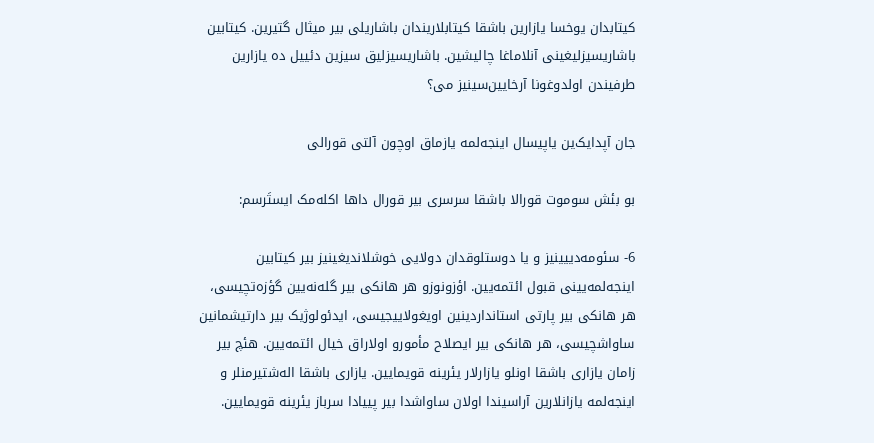کیتابدان یوخسا یازارین باشقا کیتابلاریندان باشاریلی بیر میثال گتیرین. کیتابین باشاریسیزلیغینی آنلاماغا چالیشین. باشاریسیزلیق سیزین دئییل ده یازارین طرفیندن اولدوغونا آرخایین‌سینیز می؟

جان آپدایک‌ین یاپیسال اینجه‌لمه یازماق اوچون آلتی قورالی

بو بئش سوموت قورالا باشقا سرسری بیر قورال داها اکله‌مک ایستَرسم:

6- سئومه‌دییینیز و یا دوستلوقدان دولایی خوشلاندیغینیز بیر کیتابین اینجه‌لمه‌یینی قبول ائتمه‌یین. اؤزونوزو هر هانکی بیر گله‌نه‌یین گؤزه‌تچیسی، هر هانکی بیر پارتی استانداردینین اویغولاییجیسی، ایدئولوژیک بیر دارتیشمانین ساواشچیسی، هر هانکی بیر ایصلاح مأمورو اولاراق خیال ائتمه‌یین. هئچ بیر زامان یازاری باشقا اونلو یازارلار یئرینه قویمایین. یازاری باشقا اله‌شتیرمنلر و اینجه‌لمه یازانلارین آراسیندا اولان ساواشدا بیر پییادا سرباز یئرینه قویمایین.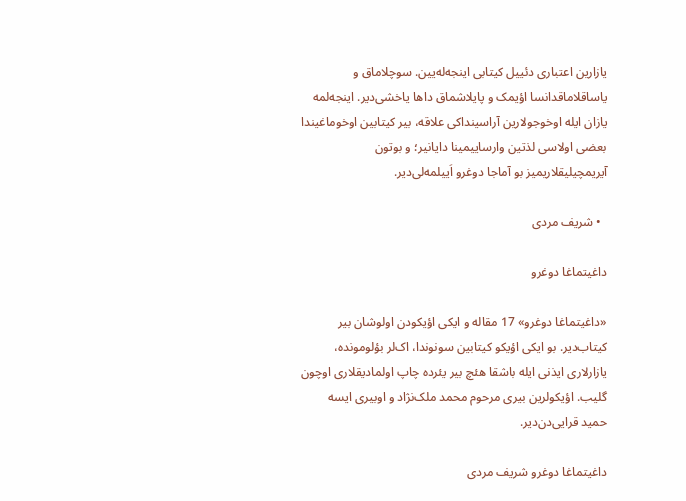یازارین اعتباری دئییل کیتابی اینجه‌له‌یین. سوچلاماق و یاساقلاماقدانسا اؤیمک و پایلاشماق داها یاخشی‌دیر. اینجه‌لمه یازان ایله اوخوجولارین آراسینداکی علاقه، بیر کیتابین اوخوماغیندا بعضی اولاسی لذتین وارساییمینا دایانیر؛ و بوتون آیریمچیلیقلاریمیز بو آماجا دوغرو اَییلمه‌لی‌دیر.

  • شریف مردی

داغیتماغا دوغرو

«داغیتماغا دوغرو» 17 مقاله و ایکی اؤیکودن اولوشان بیر کیتاب‌دیر. بو ایکی اؤیکو کیتابین سونوندا، اک‌لر بؤلومونده، یازارلاری ایذنی ایله باشقا هئچ بیر یئرده چاپ اولمادیقلاری اوچون گلیب. اؤیکولرین بیری مرحوم محمد ملک‌نژاد و اوبیری ایسه حمید قرایی‌دن‌دیر.

داغیتماغا دوغرو شریف مردی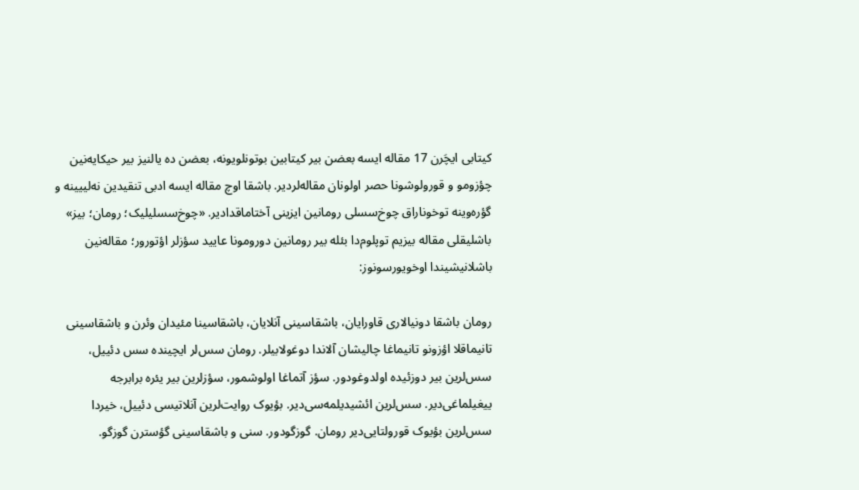کیتابی ایچَرن 17 مقاله ایسه بعضن بیر کیتابین بوتونلویونه، بعضن ده یالنیز بیر حیکایه‌نین چؤزومو و قورولوشونا حصر اولونان مقاله‌لردیر. باشقا اوچ مقاله ایسه ادبی تنقیدین نه‌لییینه و گؤره‌وینه توخوناراق چوخ‌سسلی رومانین ایزینی آختاماقدادیر. «چوخ‌سسلیلیک؛ رومان؛ بیز» باشلیقلی مقاله بیزیم توپلوم‌دا بئله بیر رومانین دورومونا عایید سؤزلر اؤتورور؛ مقاله‌نین باشلانیشیندا اوخویورسونوز:

رومان باشقا دونیالاری قاورایان، باشقاسینی آنلایان، باشقاسینا مئیدان وئرن و باشقاسینی تانیماقلا اؤزونو تانیماغا چالیشان آلاندا دوغولابیلر. رومان سس‌لر ایچینده سس دئییل، سس‌لرین بیر دوزئیده اولدوغودور. سؤز آتماغا اولوشمور، سؤزلرین بیر یئره برابرجه ییغیلماغی‌دیر. سس‌لرین ائشیدیلمه‌سی‌دیر. بؤیوک روایت‌لرین آنلاتیسی دئییل، خیردا سس‌لرین بؤیوک قورولتایی‌دیر رومان. گوزگودور. سنی و باشقاسینی گؤسترن گوزگو.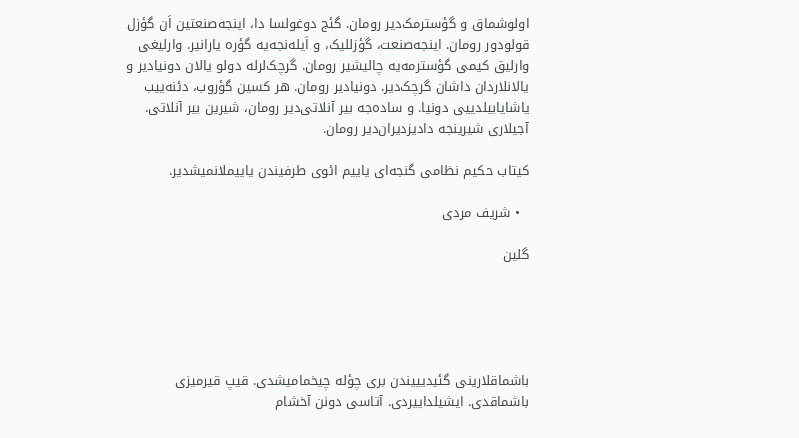اولوشماق و گؤسترمک‌دیر رومان. گئج دوغولسا دا، اینجه‌صنعتین اَن گؤزل قولودور رومان. اینجه‌صنعت، گؤزللیک، و اَیله‌نجه‌یه گؤره یارانیر. وارلیغی وارلیق کیمی گؤسترمه‌یه چالیشیر رومان. گرچک‌لرله دولو یالان دونیادیر و یالانلاردان داشان گرچک‌دیر. دونیادیر رومان. هر کسین گؤروب، دئنه‌ییب یاشایابیلدییی دونیا. و ساده‌جه بیر آنلاتی‌دیر رومان، شیرین بیر آنلاتی. آجیلاری شیرینجه دادیزدیران‌دیر رومان.

کیتاب حکیم نظامی گنجه‌ای یاییم ائوی طرفیندن یاییملانمیشدیر.

  • شریف مردی

گلین





باشماقلارینی گئیدیییندن بری چؤله چیخمامیشدی. قیپ قیرمیزی باشماقدی. ایشیلداییردی. آتاسی دونن آخشام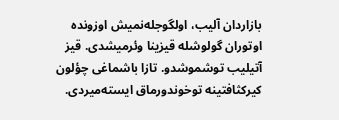بازاردان آلیب، اولگوجله‌نمیش اوزونده اوتوران گولوشله قیزینا وئرمیشدی. قیز آتیلیب توشموشدو. تازا باشماغی چؤلون کیرکثافتینه توخوندورماق ایسته‌میردی.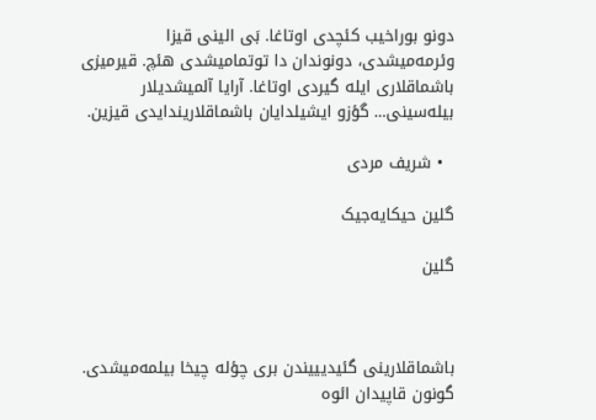دونو بوراخیب کئچدی اوتاغا. بَی الینی قیزا وئرمه‌میشدی، دونوندان دا توتمامیشدی هئچ. قیرمیزی باشماقلاری ایله گیردی اوتاغا. آرایا آلمیشدیلار بیله‌سینی... گؤزو ایشیلدایان باشماقلاریندایدی قیزین.

  • شریف مردی

گلین حیکایه‌جیک

گلین



باشماقلارینی گئیدیییندن بری چؤله چیخا بیلمه‌میشدی. گونون قاپیدان ائوه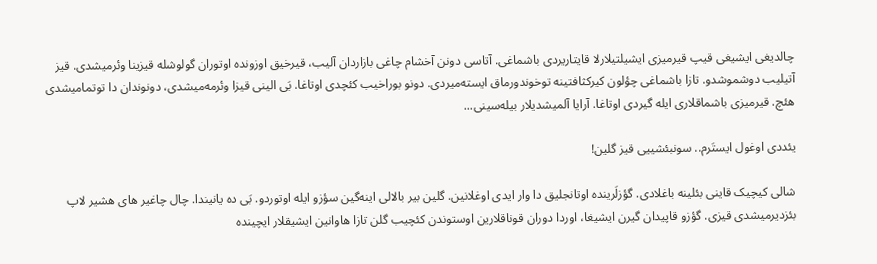چالدیغی ایشیغی قیپ قیرمیزی ایشیلتیلارلا قایتاریردی باشماغی. آتاسی دونن آخشام چاغی بازاردان آلیب، قیرخیق اوزونده اوتوران گولوشله قیزینا وئرمیشدی. قیز آتیلیب دوشموشدو. تازا باشماغی چؤلون کیرکثافتینه توخوندورماق ایسته‌میردی. دونو بوراخیب کئچدی اوتاغا. بَی الینی قیزا وئرمه‌میشدی، دونوندان دا توتمامیشدی هئچ. قیرمیزی باشماقلاری ایله گیردی اوتاغا. آرایا آلمیشدیلار بیله‌سینی...

یئددی اوغول ایستَرم.. سونبئشییی قیز گلین!

شالی کیچیک قاینی بئلینه باغلادی. گؤزلَرینده اوتانجلیق دا وار ایدی اوغلانین. گلین بیر بالالی اینه‌گین سؤزو ایله اوتوردو. بَی ده یانیندا. چال چاغیر های هشیر لاپ بئزدیرمیشدی قیزی. گؤزو قاپیدان گیرن ایشیغا، اوردا دوران قوناقلارین اوستوندن کئچیب گلن تازا هاوانین ایشیقلار ایچینده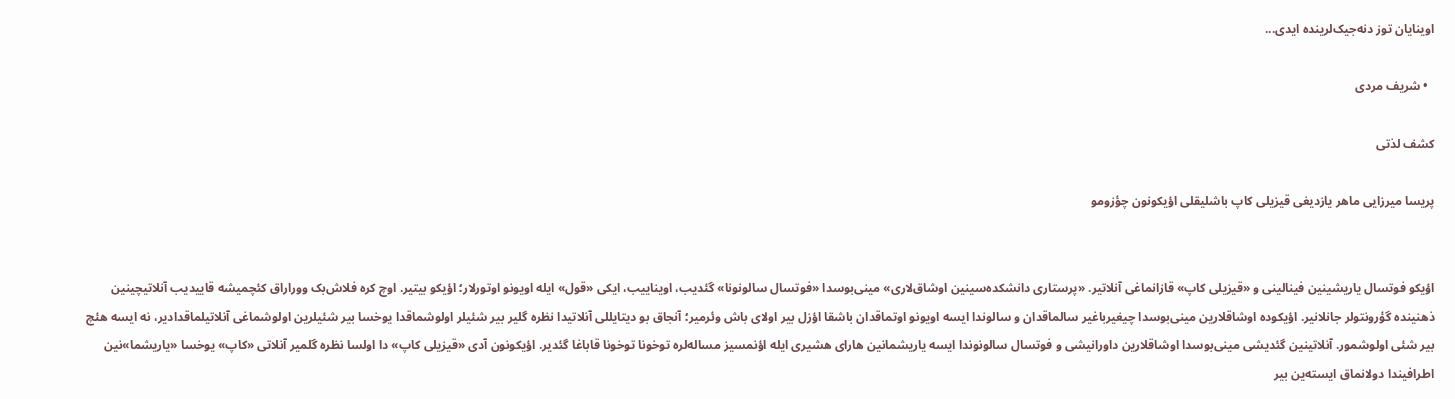اوینایان توز دنه‌جیک‌لرینده ایدی...

  • شریف مردی

کشف لذتی

پریسا میرزایی ماهر یازدیغی قیزیلی کاپ باشلیقلی اؤیکونون چؤزومو


اؤیکو فوتسال یاریشینین فینالینی و «قیزیلی کاپ» قازانماغی آنلاتیر. «پرستاری دانشکده‌سینین اوشاق‌لاری» مینی‌بوسدا «فوتسال سالونونا» گئدیب، اویناییب، ایکی «قول» ایله اویونو اوتورلار؛ اؤیکو بیتیر. اوچ کره فلاش‌بک ووراراق کئچمیشه قاییدیب آنلاتیچینین ذهنینده گؤرونتولر جانلانیر. اؤیکوده اوشاقلارین مینی‌بوسدا چیغیرباغیر سالماقدان و سالوندا ایسه اویونو اوتماقدان باشقا اؤزل بیر اولای باش وئرمیر؛ آنجاق بو دیتایللی آنلاتیدا نظره گلیر بیر شئیلر اولوشماقدا یوخسا بیر شئیلرین اولوشماغی آنلاتیلماقدادیر، نه ایسه هئچ بیر شئی اولوشمور. آنلاتینین گئدیشی مینی‌بوسدا اوشاقلارین داورانیشی و فوتسال سالونوندا ایسه یاریشمانین هارای هشیری ایله اؤنمسیز مساله‌لره توخونا توخونا قاباغا گئدیر. اؤیکونون آدی «قیزیلی کاپ» دا اولسا نظره گلمیر آنلاتی «کاپ» یوخسا «یاریشما»نین اطرافیندا دولانماق ایسته‌ین بیر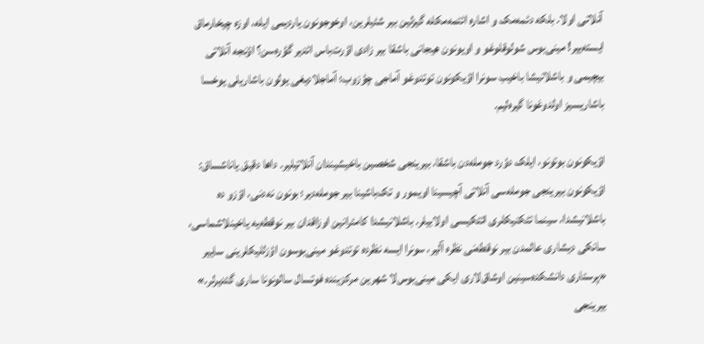آنلاتی اولا. بلکه دئمه‌مک و اشاره ائتمه‌مکله گیزلین بیر شئیلرین، اوخوجونون یاردیمی ایله، اوزه چیخارماق ایسته‌ییر! مینی‌بوس شولوقلوغو و اویونون هیجانی باشقا بیر زادی اؤرت‌باس ائدیر گؤره‌سن؟ اؤنجه آنلاتی بیچیمی و باشلانیشا باخیب سونرا اؤیکونون توتدوغو آماجی چؤزوب؛ آماجلادیغی یولون باشاریلی یوخسا باشاریسیز اولدوغونا گیره‌لیم.

اؤیکونون بوتونو، ایلک دؤرد جومله‌دن باشقا، بیرینجی شخصین باخیشیندان آنلاتیلیر. داها دقیق یاناشساق: اؤیکونون بیرینجی جومله‌سی آنلاتی آچیسینا اویمور و تک‌باشینا بیر جومله‌دیر؛ بونون نه‌دنی، اؤزو ده باشلانیشدا، سینما تئکنیکلری ائتکیسی اولابیلر. باشلانیشدا کامئرانین اوزاقدان بیر نوقطه‌یه یاخینلاشماسی، سانکی دیشاری عالمدن بیر نوقطه‌نی نظره آلیر، سونرا ایسه نظرده توتدوغو مینی‌بوسون اؤزللیکلرینی ساییر «پرستاری دانشکده‌سینین اوشاق‌لاری ایکی مینی‌بوس‌لا شهرین مرکزینده فوتسال سالونونا ساری گئدیرلر.» بیرینجی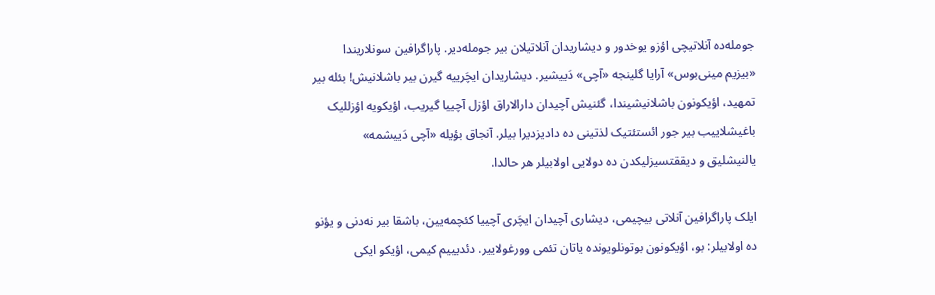جومله‌ده آنلاتیچی اؤزو یوخدور و دیشاریدان آنلاتیلان بیر جومله‌دیر. پاراگرافین سونلاریندا «بیزیم مینی‌بوس» آرایا گلینجه «آچی» دَییشیر. دیشاریدان ایچَرییه گیرن بیر باشلانیش! بئله بیر تمهید، اؤیکونون باشلانیشیندا، گئنیش آچیدان دارالاراق اؤزل آچییا گیریب، اؤیکویه اؤزللیک باغیشلاییب بیر جور ائستئتیک لذتینی ده دادیزدیرا بیلر. آنجاق بؤیله «آچی دَییشمه» یالنیشلیق و دیققتسیزلیکدن ده دولایی اولابیلر هر حالدا.

ایلک پاراگرافین آنلاتی بیچیمی، دیشاری آچیدان ایچَری آچییا کئچمه‌یین، باشقا بیر نه‌دنی و یؤنو ده اولابیلر: بو، اؤیکونون بوتونلویونده یاتان تئمی وورغولاییر. دئدیییم کیمی، اؤیکو ایکی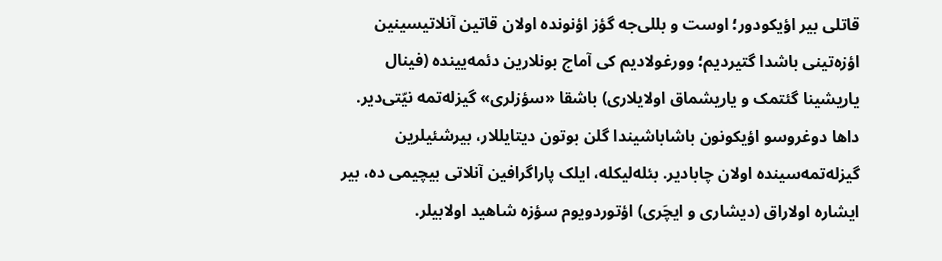قاتلی بیر اؤیکودور؛ اوست و بللی‌جه گؤز اؤنونده اولان قاتین آنلاتیسینین اؤزه‌تینی باشدا گتیردیم؛ وورغولادیم کی آماج بونلارین دئمه‌یینده (فینال یاریشینا گئتمک و یاریشماق اولایلاری) باشقا «سؤزلری» گیزله‌تمه نیّتی‌دیر. داها دوغروسو اؤیکونون باشاباشیندا گلن بوتون دیتایللار، بیرشئیلرین گیزله‌تمه‌سینده اولان چابادیر. بئله‌لیکله، ایلک پاراگرافین آنلاتی بیچیمی ده، بیر ایشاره اولاراق (دیشاری و ایچَری) اؤتوردویوم سؤزه شاهید اولابیلر.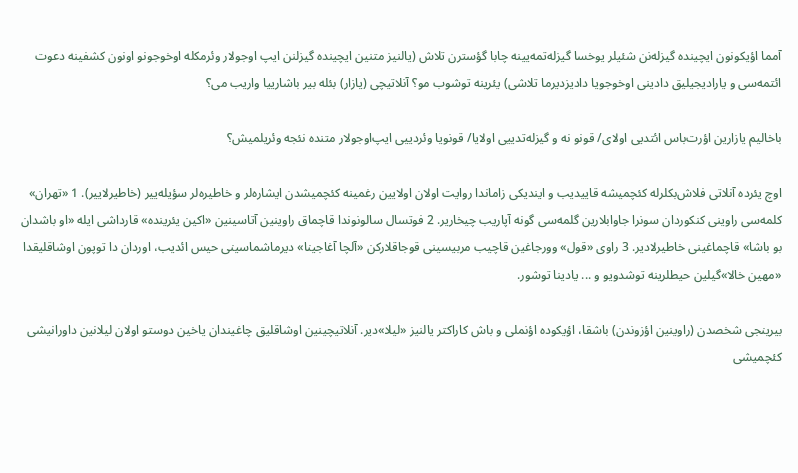آمما اؤیکونون ایچینده گیزله‌نن شئیلر یوخسا گیزله‌تمه‌یینه چابا گؤسترن تلاش (یالنیز متنین ایچینده گیزلنن ایپ اوجولار وئرمکله اوخوجونو اونون کشفینه دعوت ائتمه‌سی و یارادیجیلیق دادینی اوخوجویا دادیزدیرما تلاشی) یئرینه توشوب مو؟ آنلاتیچی (یازار) بئله بیر باشارییا واریب می؟

باخالیم یازارین اؤرت‌باس ائتدیی اولای/ قونو نه و گیزله‌تدییی اولایا/ قونویا وئردییی ایپ‌اوجولار متنده نئجه وئریلمیش؟

اوچ یئرده آنلاتی فلاش‌بکلرله کئچمیشه قاییدیب و ایندیکی زاماندا روایت اولان اولایین رغمینه کئچمیشدن ایشاره‌لر و خاطیره‌لر سؤیله‌ییر (خاطیرلاییر). 1 «تهران» کلمه‌سی راوینی کنکوردان سونرا جاوابلارین گلمه‌سی گونه آپاریب چیخاریر. 2 فوتسال سالونوندا قاچماق راوینین آتاسینین «اکین یئرینده» قارداشی ایله «او باشدان بو باشا» قاچماغینی خاطیرلادیر. 3 راوی «قول» وورجاغین قاچیب مربیسینی قوجاقلارکن «آلچا آغاجینا» دیرماشماسینی حیس ائدیب، اوردان دا توپون اوشاقلیقدا «مهین خالا»گیلین حیطلرینه توشدویو و ... یادینا توشور.

بیرینجی شخصدن (راوینین اؤزوندن) باشقا، اؤیکوده اؤنملی و باش کاراکتر یالنیز «لیلا»دیر. آنلاتیچینین اوشاقلیق چاغیندان یاخین دوستو اولان لیلانین داورانیشی کئچمیشی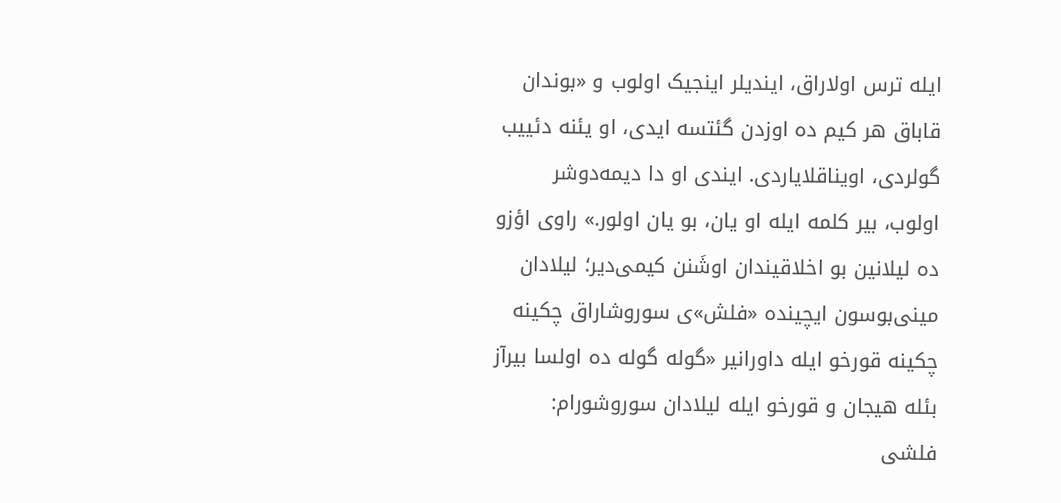ایله ترس اولاراق، ایندیلر اینجیک اولوب و «بوندان قاباق هر کیم ده اوزدن گئتسه ایدی، او یئنه دئییب گولردی، اویناقلایاردی. ایندی او دا دیمه‌دوشر اولوب، بیر کلمه ایله او یان، بو یان اولور.» راوی اؤزو ده لیلانین بو اخلاقیندان اوشَنن کیمی‌دیر؛ لیلادان مینی‌بوسون ایچینده «فلش»ی سوروشاراق چکینه چکینه قورخو ایله داورانیر «گوله گوله ده اولسا بیرآز بئله هیجان و قورخو ایله لیلادان سوروشورام: فلشی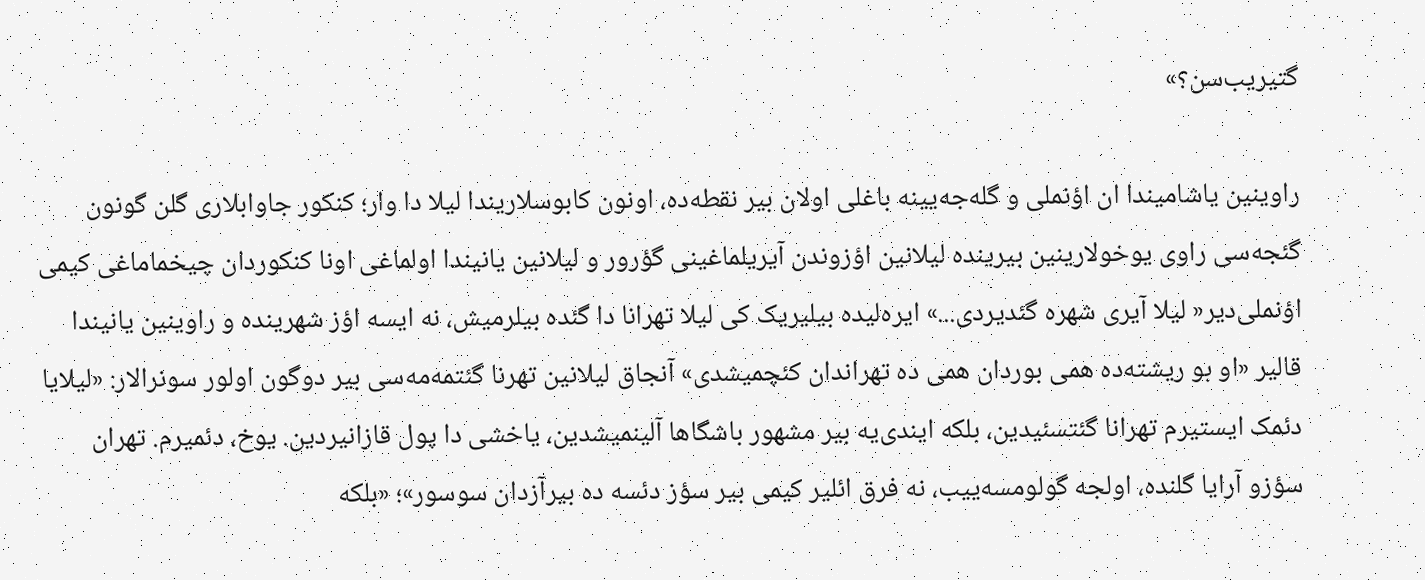گتیریب‌سن؟»

راوینین یاشامیندا ان اؤنملی و گله‌جه‌یینه باغلی اولان بیر نقطه‌ده، اونون کابوسلاریندا لیلا دا وار؛ کنکور جاوابلاری گلن گونون گئجه‌سی راوی یوخولارینین بیرینده لیلانین اؤزوندن آیریلماغینی گؤرور و لیلانین یانیندا اولماغی اونا کنکوردان چیخماماغی کیمی اؤنملی‌دیر« لیلا آیری شهره گئدیردی...» ایره‌لیده بیلیریک کی لیلا تهرانا دا گئده بیلرمیش، نه ایسه اؤز شهرینده و راوینین یانیندا قالیر «او بو ریشته‌ده همی بوردان همی ده تهراندان کئچمیشدی» آنجاق لیلانین تهرنا گئتمه‌مه‌سی بیر دوگون اولور سونرالار: «لیلایا دئمک ایستیرم تهرانا گئتسئیدین، بلکه ایندی‌یه بیر مشهور باشگاها آلینمیشدین، یاخشی دا پول قازانیردین. یوخ، دئمیرم. تهران سؤزو آرایا گلنده، اولجه گولومسه‌‌ییب، نه فرق ائلیر کیمی بیر سؤز دئسه ده بیرآزدان سوسور»؛ «بلکه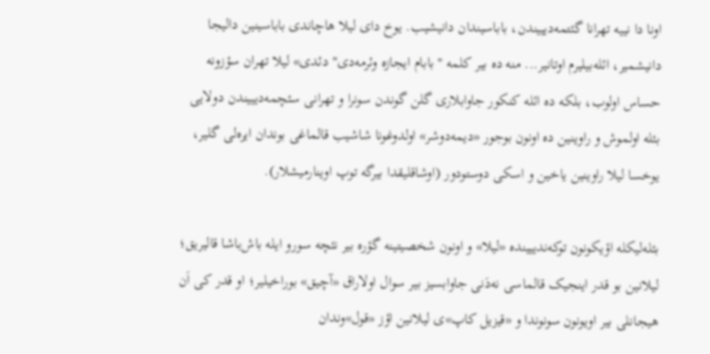اونا دا نییه تهرانا گئتمه‌دیییندن، باباسیندان دانیشیب. یوخ دای لیلا هاچاندی باباسینین دالیجا دانیشمیر، ائله‌بیلیرم اوتانیر... منه ده بیر کلمه "بابام ایجازه وئرمه‌دی" دئدی» لیلا تهران سؤزونه حساس اولوب، بلکه ده ائله کنکور جاوابلاری گلن گوندن سونرا و تهرانی سئچمه‌دیییندن دولایی بئله اولموش و راوینین ده اونون بوجور «دیمه‌دوشر» اولدوغونا شاشیب قالماغی بوندان ایره‌لی گلیر، یوخسا لیلا راوینین یاخین و اسکی دوستودور (اوشاقلیقدا بیرگه توپ اوینارمیشلار).

بئله‌لیکله اؤیکونون توکه‌ندییینده «لیلا» و اونون شخصیتینه گؤره بیر نئچه سورو ایله باش‌باشا قالیریق؛ لیلانین بو قدر اینجیک قالماسی نه‌دَنی جاوابسیز بیر سوال اولاراق «آچیق» بوراخیلیر؛ او قدر کی اَن هیجانلی بیر اویونون سونوندا و «قیزیل کاپ»ی لیلانین اؤز «قول»وندان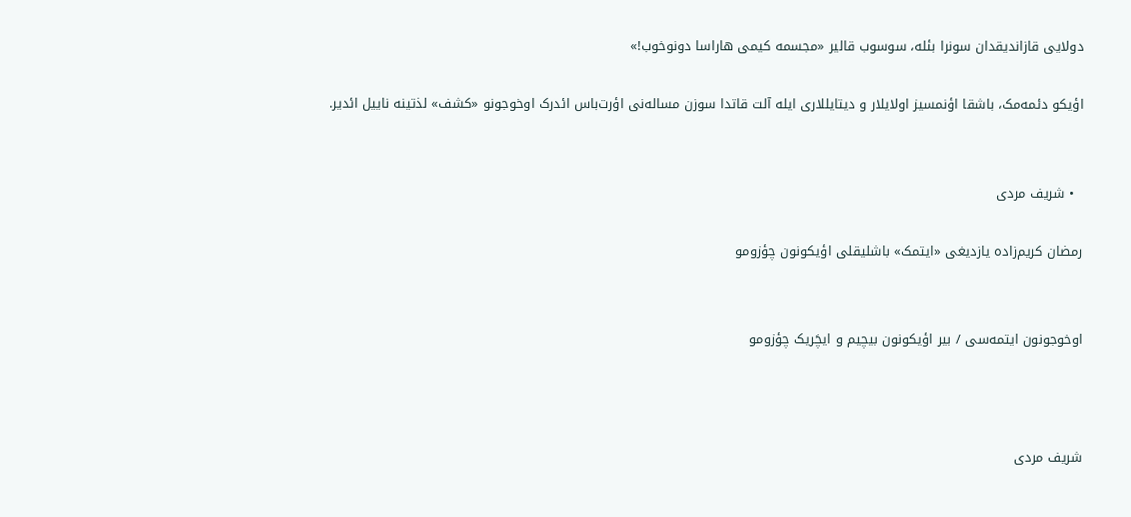دولایی قازاندیقدان سونرا بئله، سوسوب قالیر «مجسمه کیمی هاراسا دونوخوب!»

اؤیکو دئمه‌مک، باشقا اؤنمسیز اولایلار و دیتایللاری ایله آلت قاتدا سوزن مساله‌نی اؤرت‌باس ائدرک اوخوجونو «کشف» لذتینه ناییل ائدیر.


  • شریف مردی

رمضان کریم‌زاده یازدیغی «ایتمک» باشلیقلی اؤیکونون چؤزومو


اوخوجونون ایتمه‌سی / بیر اؤیکونون بیچیم و ایچَریک چؤزومو



شریف مردی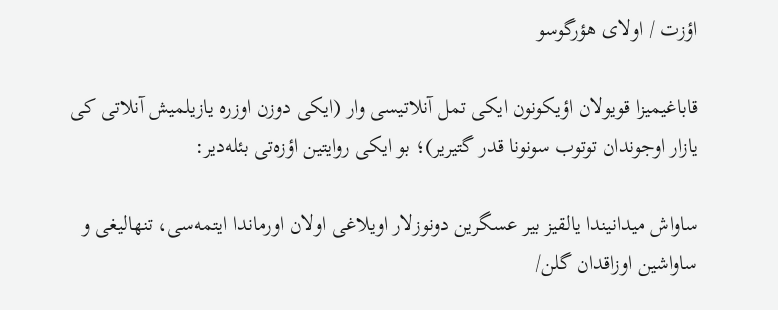اؤزت / اولای هؤرگوسو

قاباغیمیزا قویولان اؤیکونون ایکی تمل آنلاتیسی وار (ایکی دوزن اوزره یازیلمیش آنلاتی کی یازار اوجوندان توتوب سونونا قدر گتیریر)؛ بو ایکی روایتین اؤزه‌تی بئله‌دیر:

ساواش میدانیندا یالقیز بیر عسگرین دونوزلار اویلاغی اولان اورماندا ایتمه‌سی، تنهالیغی و ساواشین اوزاقدان گلن/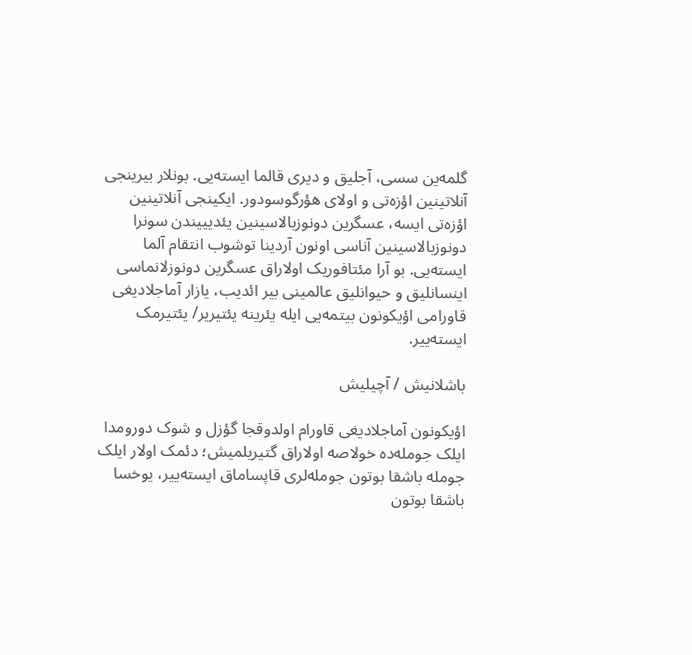گلمه‌ین سسی، آجلیق و دیری قالما ایسته‌یی. بونلار بیرینجی آنلاتینین اؤزه‌تی و اولای هؤرگوسودور. ایکینجی آنلاتینین اؤزه‌تی ایسه، عسگرین دونوزبالاسینین یئدیییندن سونرا دونوزبالاسینین آناسی اونون آردینا توشوب انتقام آلما ایسته‌یی. بو آرا مئتافوریک اولاراق عسگرین دونوزلانماسی اینسانلیق و حیوانلیق عالمینی بیر ائدیب، یازار آماجلادیغی قاورامی اؤیکونون بیتمه‌یی ایله یئرینه یئتیریر/ یئتیرمک ایسته‌ییر.

باشلانیش / آچیلیش

اؤیکونون آماجلادیغی قاورام اولدوقجا گؤزل و شوک دورومدا ایلک جومله‌ده خولاصه اولاراق گتیریلمیش؛ دئمک اولار ایلک جومله باشقا بوتون جومله‌لری قاپساماق ایسته‌ییر، یوخسا باشقا بوتون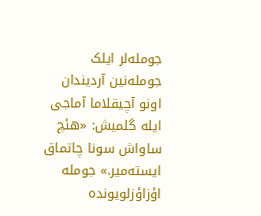جومله‌لر ایلک جومله‌نین آردیندان اونو آچیقلاما آماجی ایله گلمیش: «هئچ ساواش سونا چاتماق ایسته‌میر.» جومله اؤزاؤزلویونده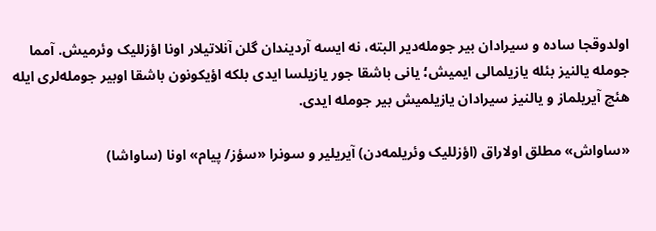اولدوقجا ساده و سیرادان بیر جومله‌دیر البته، نه ایسه آردیندان گلن آنلاتیلار اونا اؤزللیک وئرمیش. آمما جومله یالنیز بئله یازیلمالی ایمیش؛ یانی باشقا جور یازیلسا ایدی بلکه اؤیکونون باشقا اوبیر جومله‌لری ایله هئچ آیریلماز و یالنیز سیرادان یازیلمیش بیر جومله ایدی.

«ساواش» مطلق اولاراق (اؤزللیک وئریلمه‌دن) آیریلیر و سونرا «سؤز/ پیام» اونا (ساواشا)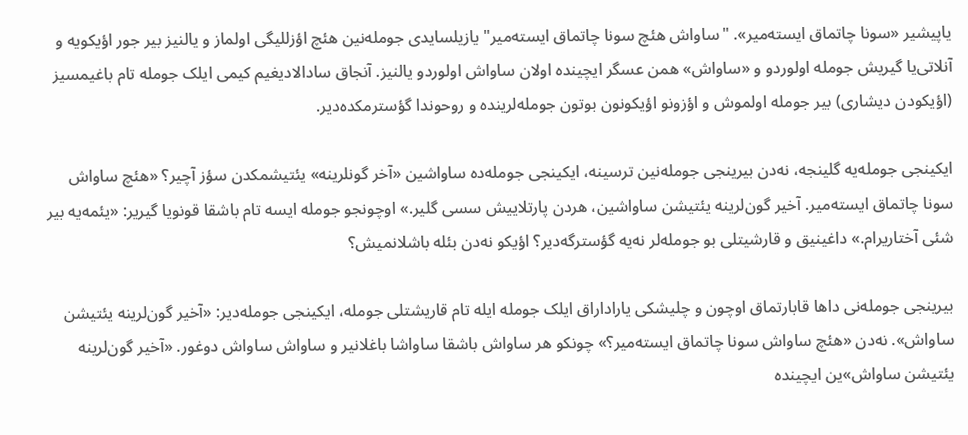یاپیشیر «سونا چاتماق ایسته‌میر». "ساواش هئچ سونا چاتماق ایسته‌میر" یازیلسایدی جومله‌نین هئچ اؤزللیگی اولماز و یالنیز بیر جور اؤیکویه و آنلاتی‌یا گیریش جومله اولوردو و «ساواش» همن عسگر ایچینده اولان ساواش اولوردو یالنیز. آنجاق سادالادیغیم کیمی ایلک جومله تام باغیمسیز (اؤیکودن دیشاری) بیر جومله اولموش و اؤزونو اؤیکونون بوتون جومله‌لرینده و روحوندا گؤسترمکده‌دیر.

ایکینجی جومله‌یه گلینجه، نه‌دن بیرینجی جومله‌نین ترسینه، ایکینجی جومله‌ده ساواشین «آخر گونلرینه» یئتیشمکدن سؤز آچیر؟ «هئچ ساواش سونا چاتماق ایسته‌میر. آخیر گون‌لرینه یئتیشن ساواشین، هردن پارتلاییش سسی گلیر.» اوچونجو جومله ایسه تام باشقا قونویا گیریر: «یئمه‌یه بیر شئی آختاریرام.» داغینیق و قارشیتلی بو جومله‌لر نه‌یه گؤسترگه‌دیر؟ اؤیکو نه‌دن بئله باشلانمیش؟

بیرینجی جومله‌نی داها قابارتماق اوچون و چلیشکی یاراداراق ایلک جومله ایله تام قاریشتلی جومله، ایکینجی جومله‌دیر: «آخیر گون‌لرینه یئتیشن ساواش». نه‌دن «هئچ ساواش سونا چاتماق ایسته‌میر؟» چونکو هر ساواش باشقا ساواشا باغلانیر و ساواش ساواش دوغور. «آخیر گون‌لرینه یئتیشن ساواش»ین ایچینده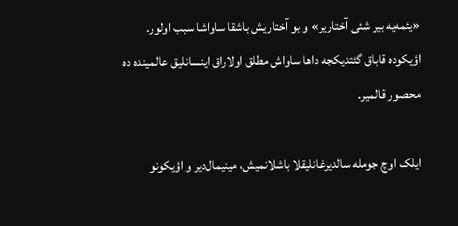«یئمه‌یه بیر شئی آختاریر» و بو آختاریش باشقا ساواشا سبب اولور. اؤیکوده قاباق گئتدیکجه داها ساواش مطلق اولاراق اینسانلیق عالمینده ده محصور قالمیر.

ایلک اوچ جومله سالدیرغانلیقلا باشلانمیش، مینیمال‌دیر و اؤیکونو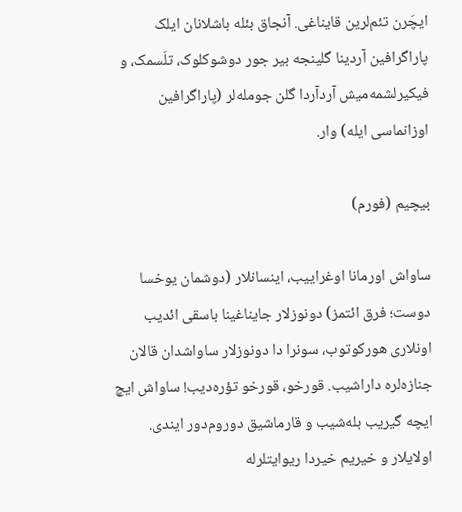ایچَرن تئم‌لرین قایناغی. آنجاق بئله باشلانان ایلک پاراگرافین آردینا گلینجه بیر جور دوشوکلوک، تلَسمک، و فیکیرلشمه‌میش آردآردا گلن جومله‌لر (پاراگرافین اوزانماسی ایله) وار.

بیچیم (فورم)

ساواش اورمانا اوغراییب، اینسانلار (دوشمان یوخسا دوست؛ فرق ائتمز) دونوزلار جایناغینا باسقی ائدیب اونلاری هورکوتوب، سونرا دا دونوزلار ساواشدان قالان جنازه‌لره داراشیب. قورخو، قورخو تؤره‌دیب! ساواش ایچ ایچه گیریب بله‌شیب و قارماشیق دوروم‌دور ایندی. اولایلار و خیریم خیردا ریوایتلرله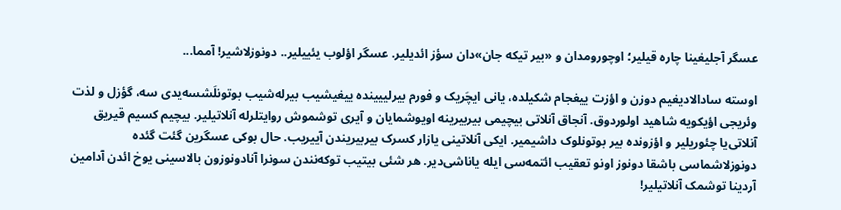عسگر آجلیغینا چاره قیلیر؛ اوچورومدان و «بیر تیکه جان»دان سؤز ائدیلیر. عسگر اؤلوب یئییلیر.. دونوزلاشیر! آمما...

اوسته سادالادیغیم دوزن و اؤزت ییغجام شکیلده، یانی ایچَریک و فورم بیرلییینده ییغیشیب بیرله‌شیب بوتونلَشسه‌یدی سه، گؤزل و لذت وئریجی اؤیکویه شاهید اولوردوق. آنجاق آنلاتی بیچیمی بیربیرینه اویوشمایان و آیری توشموش روایتلرله آنلاتیلیر. بیچیم کسیم قیریق آنلاتی‌یا چئوریلیر و اؤزونده بیر بوتونلوک داشیمیر. ایکی آنلاتینی یازار کسرک بیربیریندن آییریب. حال بوکی عسگرین گئت گئده دونوزلاشماسی باشقا دونوز اونو تعقیب ائتمه‌سی ایله یاناشی‌دیر. هر شئی بیتیب توکه‌نندن سونرا آنادونوزون بالاسینی یوخ ائدن آدامین آردینا توشمک آنلاتیلیر!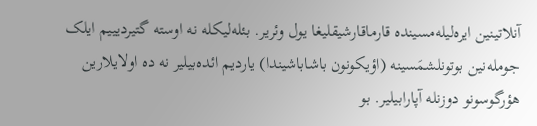آنلاتینین ایره‌لیله‌مسینده قارماقارشیقلیغا یول وئریر. بئله‌لیکله نه اوسته گتیردیییم ایلک جومله‌نین بوتونلشمَسینه (اؤیکونون باشاباشیندا) یاردیم ائده‌بیلیر نه ده اولایلارین هؤرگوسونو دوزنله آپارابیلیر. بو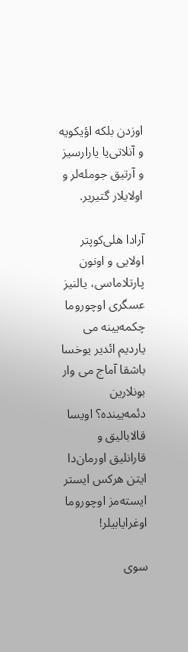اوزدن بلکه اؤیکویه و آنلاتی‌یا یارارسیز و آرتیق جومله‌لر و اولایلار گتیریر.

آرادا هلی‌کوپتر اولایی و اونون پارتلاماسی، یالنیز عسگری اوچوروما چکمه‌یینه می یاردیم ائدیر یوخسا باشقا آماج می وار بونلارین دئمه‌یینده؟ اویسا قالابالیق و قارانلیق اورمان‌دا ایتن هرکس ایستر ایسته‌مز اوچوروما اوغرایابیلر!

سوی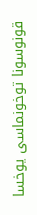قونوسونا توخونماسی یوخسا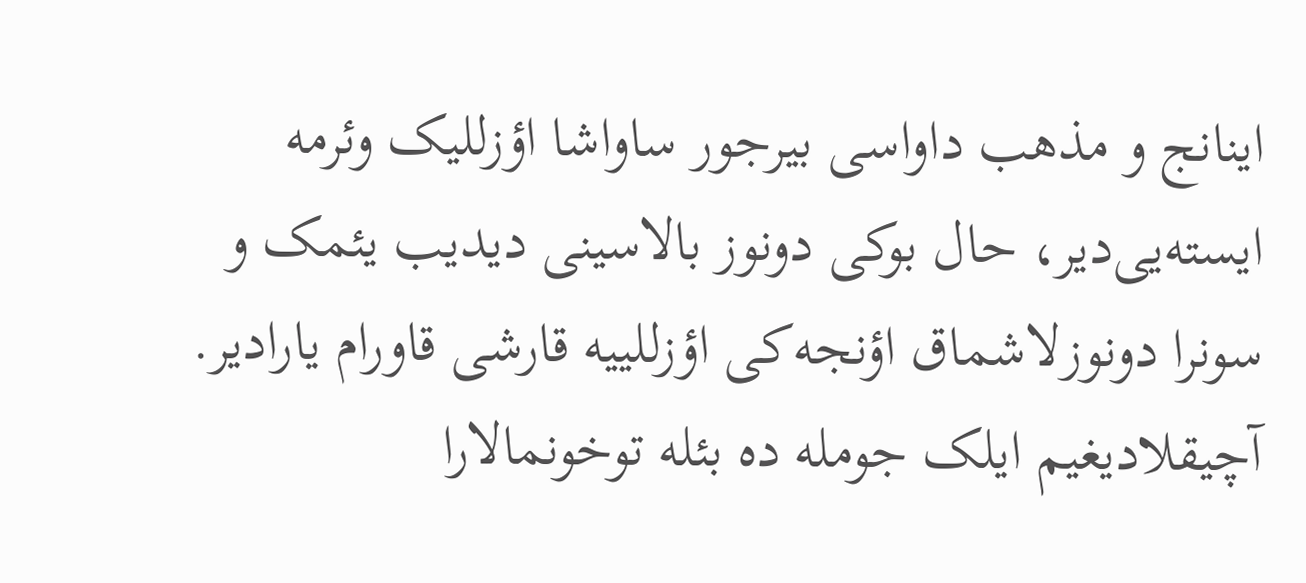اینانج و مذهب داواسی بیرجور ساواشا اؤزللیک وئرمه ایسته‌یی‌دیر، حال بوکی دونوز بالاسینی دیدیب یئمک و سونرا دونوزلاشماق اؤنجه‌کی اؤزللییه قارشی قاورام یارادیر. آچیقلادیغیم ایلک جومله ده بئله توخونمالارا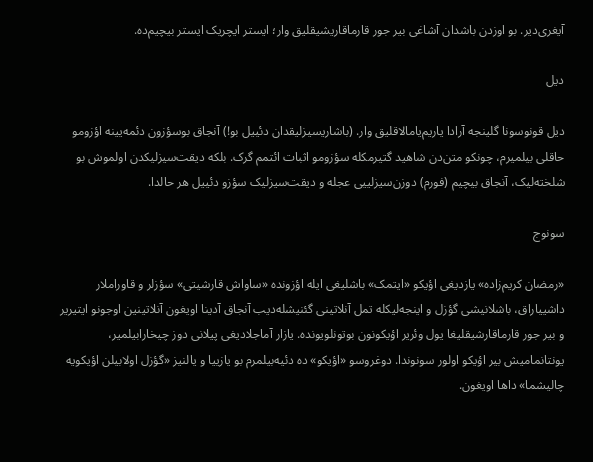آیغری‌دیر. بو اوزدن باشدان آشاغی بیر جور قارماقاریشیقلیق وار؛ ایستر ایچریک ایستر بیچیم‌ده.

دیل

دیل قونوسونا گلینجه آرادا یاریم‌یامالاقلیق وار. (باشاریسیزلیقدان دئییل بو!) آنجاق بوسؤزون دئمه‌یینه اؤزومو حاقلی بیلمیرم، چونکو متن‌دن شاهید گتیرمکله سؤزومو اثبات ائتمم گرک. بلکه دیقت‌سیزلیکدن اولموش بو شلخته‌لیک، آنجاق بیچیم (فورم) دوزن‌سیزلییی عجله و دیقت‌سیزلیک سؤزو دئییل هر حالدا.

سونوج

«رمضان کریم‌زاده» یازدیغی اؤیکو «ایتمک» باشلیغی ایله اؤزونده «ساواش قارشیتی» سؤزلر و قاوراملار داشییاراق، باشلانیشی گؤزل و اینجه‌لیکله تمل آنلاتینی گئنیشله‌دیب آنجاق آدینا اویغون آنلاتینین اوجونو ایتیریر و بیر جور قارماقارشیقلیغا یول وئریر اؤیکونون بوتونلویونده. یازار آماجلادیغی پیلانی دوز چیخارابیلمیر، یونتانمامیش بیر اؤیکو اولور سونوندا. دوغروسو «اؤیکو» ده دئیه‌بیلمرم بو یازییا و یالنیز «گؤزل اولابیلن اؤیکویه چالیشما» داها اویغون.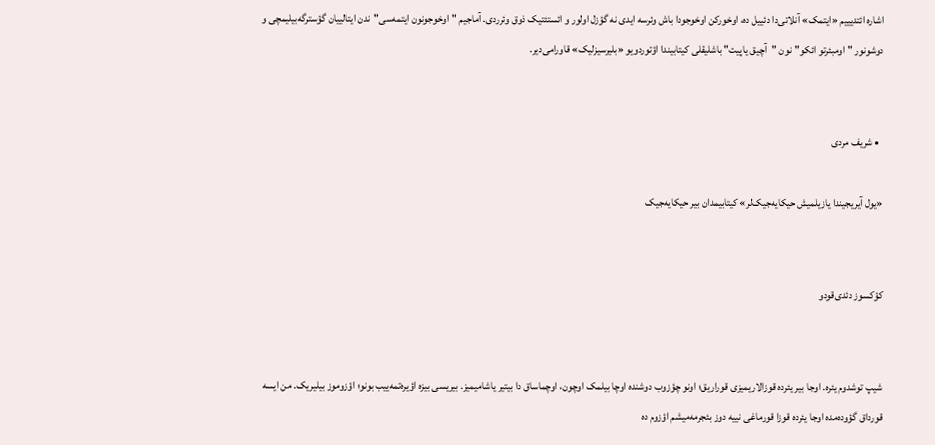اشاره ائتدیییم «ایتمک» آنلاتی‌دا دئییل ده، اوخورکن اوخوجودا باش وئرسه ایدی نه گؤزل اولور و ائستئتیک ذوق وئرردی. آماجیم "اوخوجونون ایتمه‌سی"ندن ایتالییان گؤسترگه‌بیلیمچی و دوشونور "اومبئرتو ائکو"نون "آچیق یاپیت" باشلیقلی کیتابیندا اؤتوردویو «بلیرسیزلیک» قاورامی‌دیر.


  • شریف مردی

«یول آیریجیندا یازیلمیش حیکایه‌جیک‌لر» کیتابیمدان بیر حیکایه‌جیک


کؤکسوز دئدی‌قودو


شیپ توشدوم یئره. اوجا بیر یئرده قوزالاریمیزی قوراریق؛ اونو چؤزوب دوشنده اوچا بیلمک اوچون، اوچماساق دا بیتیر یاشامیمیز. بیریسی بیزه اؤیره‌تمه‌ییب بونو؛ اؤزوموز بیلیریک. من ایسه قورداق گؤوده‌مده اوجا یئرده قوزا قورماغی نییه دوز بئجرمه‌میشم اؤزوم ده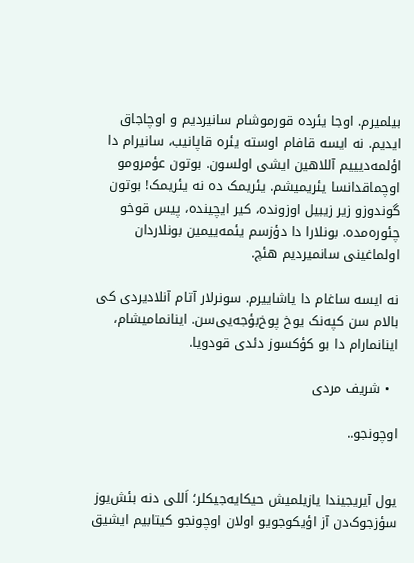بیلمیرم. اوجا یئرده قورموشام سانیردیم و اوچاجاق ایدیم. نه ایسه قافام اوسته یئره قاپانیب، سانیرام دا اؤلمه‌دیییم آللاهین ایشی اولسون. بوتون عؤمرومو اوچماقدانسا یئریمیشم. یئریمک ده نه یئریمک! بوتون گوندوزو زیر زیبیل اوزونده، کیر ایچینده، پیس قوخو چئوره‌مده. بونلارا دا دؤزسم یئمه‌ییمین بونلاردان اولماغینی سانمیردیم هئچ.

نه ایسه ساغام دا یاشاییرم. سونرلار آتام آنلادیردی کی بالام سن کپه‌نک یوخ پوخ‌بؤجه‌یی‌سن. اینانمامیشام، اینانمارام دا بو کؤکسوز دئدی قودویا.

  • شریف مردی

اوچونجو..


یول آیریجیندا یازیلمیش حیکایه‌جیکلر؛ اَللی دنه بئش‌یوز سؤزجوک‌دن آز اؤیکوجویو اولان اوچونجو کیتابیم ایشیق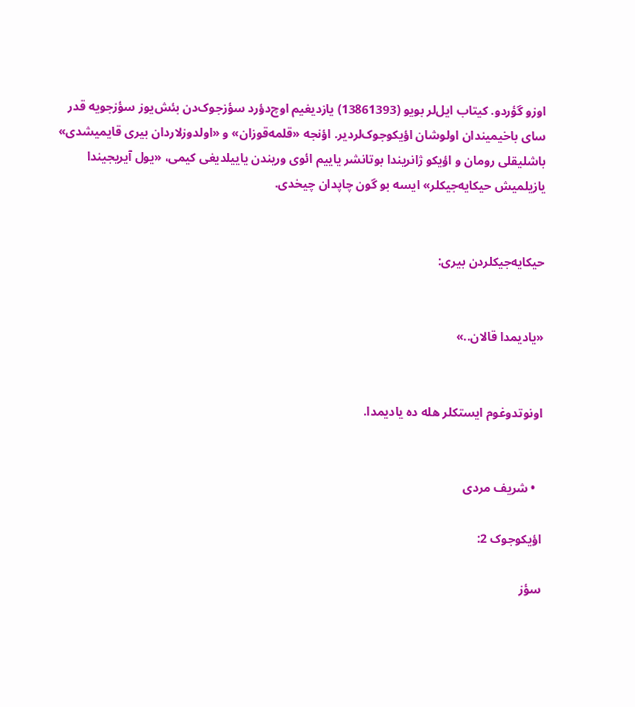اوزو گؤردو. کیتاب ایل‌لر بویو (13861393) یازدیغیم اوچ‌دؤرد سؤزجوک‌دن بئش‌یوز سؤزجویه قدر سای باخیمیندان اولوشان اؤیکوجوک‌لردیر. اؤنجه «قلمه‌قوزان» و «اولدوزلاردان بیری قایمیشدی» باشلیقلی رومان و اؤیکو ژانریندا بوتانشر یاییم ائوی وریندن یاییلدیغی کیمی، «یول آیریجیندا یازیلمیش حیکایه‌جیکلر» ایسه بو گون چاپدان چیخدی.


حیکایه‌جیکلردن بیری:


«یادیمدا قالان..»


اونوتدوغوم ایستکلر هله ده یادیمدا.


  • شریف مردی

اؤیکوجوک 2:

سؤز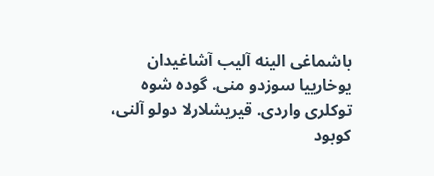باشماغی الینه آلیب آشاغیدان یوخارییا سوزدو منی. گوده شوه توکلری واردی. قیریشلارلا دولو آلنی، کوبود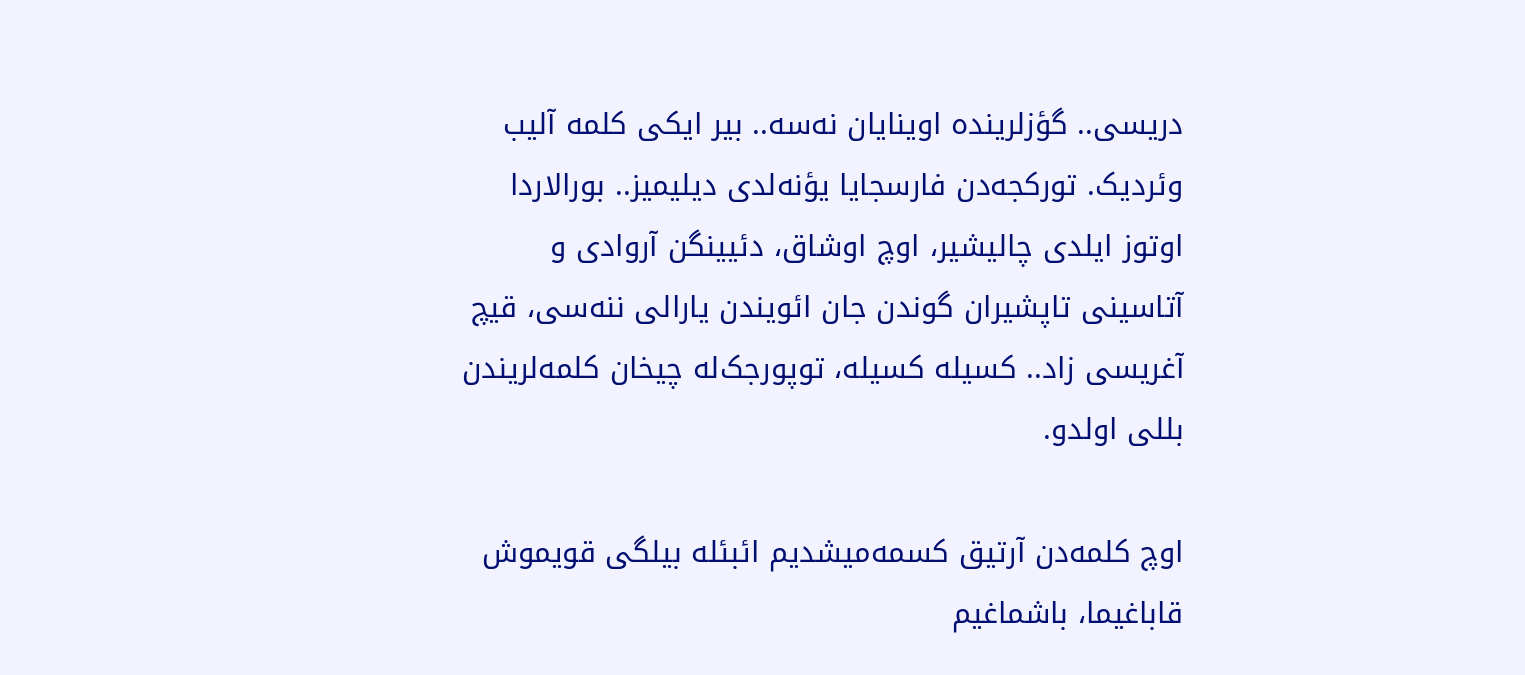دریسی.. گؤزلرینده اوینایان نه‌سه.. بیر ایکی کلمه آلیب وئردیک. تورکجه‌دن فارسجایا یؤنه‌لدی دیلیمیز.. بورالاردا اوتوز ایلدی چالیشیر، اوچ اوشاق، دئیینگن آروادی و آتاسینی تاپشیران گوندن جان ائویندن یارالی ننه‌سی، قیچ آغریسی زاد.. کسیله کسیله، توپورجک‌له چیخان کلمه‌لریندن بللی اولدو.

اوچ کلمه‌دن آرتیق کسمه‌میشدیم ائبئله بیلگی قویموش قاباغیما، باشماغیم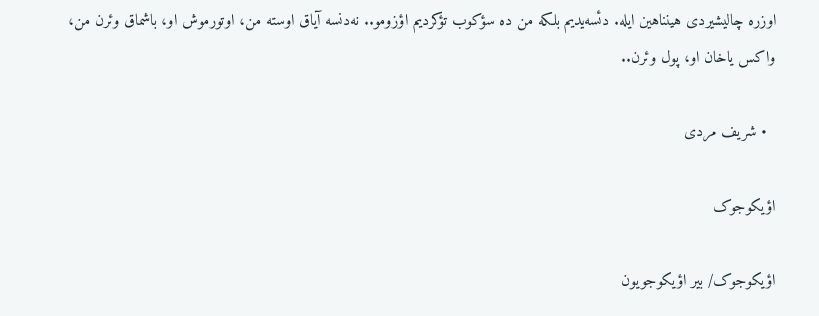اوزره چالیشیردی هینناهین ایله. دئسه‌یدیم بلکه من ده سؤکوب تؤکردیم اؤزومو.. نه‌دنسه آیاق اوسته من، اوتورموش او، باشماق وئرن من، واکس یاخان او، پول وئرن..

  • شریف مردی

اؤیکوجوک

اؤیکوجوک/ بیر اؤیکوجویون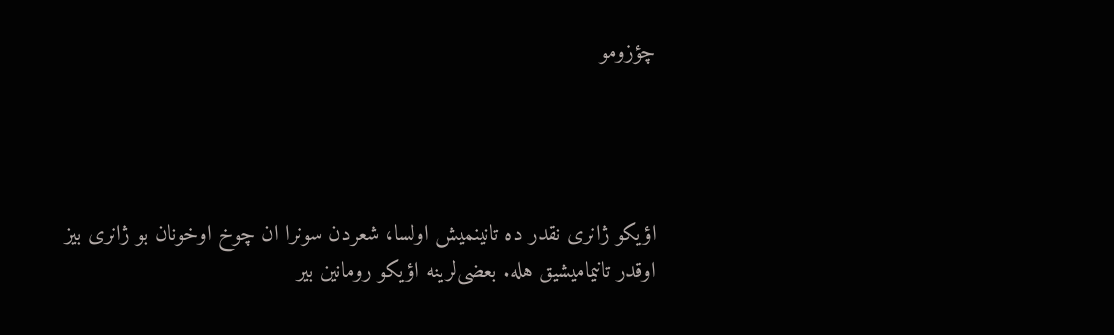چؤزومو




اؤیکو ژانری نقدر ده تانینمیش اولسا، شعردن سونرا ان چوخ اوخونان بو ژانری بیز اوقدر تانیمامیشیق هله. بعضی‌لرینه اؤیکو رومانین بیر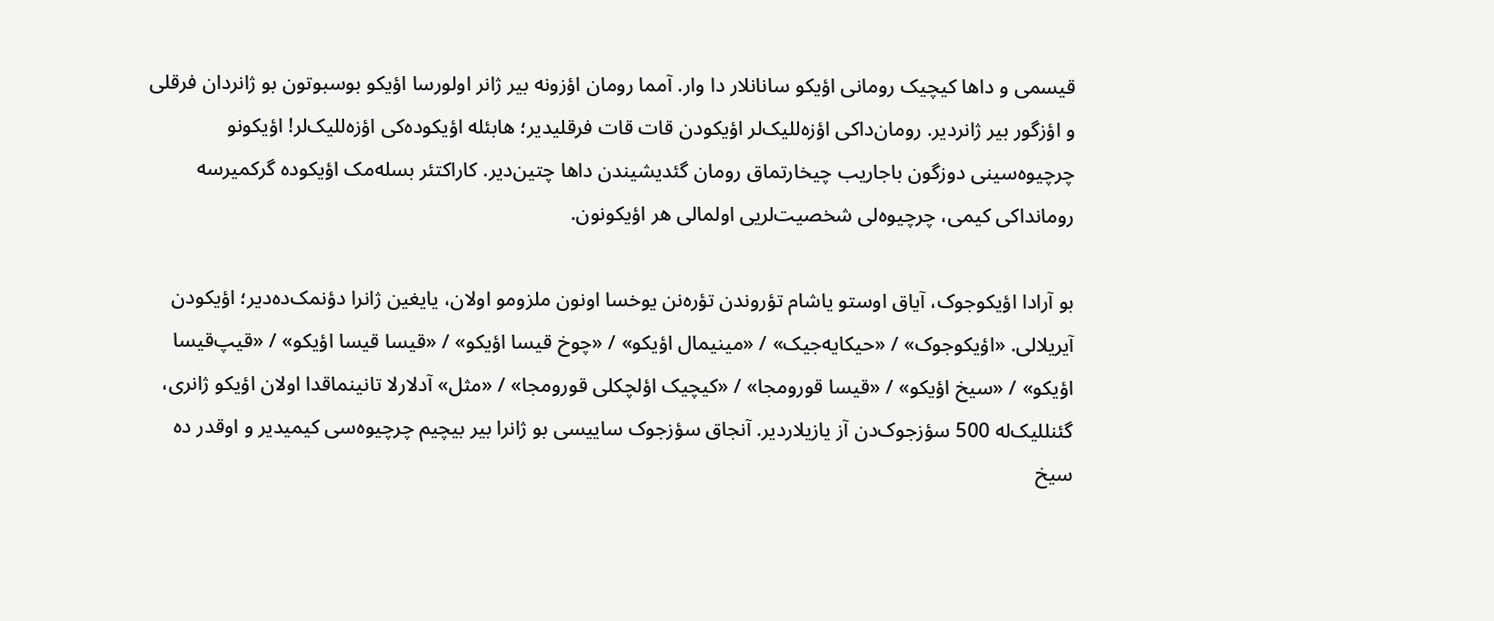قیسمی و داها کیچیک رومانی اؤیکو سانانلار دا وار. آمما رومان اؤزونه بیر ژانر اولورسا اؤیکو بوسبوتون بو ژانردان فرقلی و اؤزگور بیر ژانردیر. رومان‌داکی اؤزه‌للیک‌لر اؤیکودن قات قات فرقلیدیر؛ هابئله اؤیکوده‌کی اؤزه‌للیک‌لر! اؤیکونو چرچیوه‌سینی دوزگون باجاریب چیخارتماق رومان گئدیشیندن داها چتین‌دیر. کاراکتئر بسله‌مک اؤیکوده گرکمیرسه رومانداکی کیمی، چرچیوه‌لی شخصیت‌لریی اولمالی هر اؤیکونون.

بو آرادا اؤیکوجوک، آیاق اوستو یاشام تؤروندن تؤره‌نن یوخسا اونون ملزومو اولان، یایغین ژانرا دؤنمک‌ده‌دیر؛ اؤیکودن آیریلالی. «اؤیکوجوک» / «حیکایه‌جیک» / «مینیمال اؤیکو» / «چوخ قیسا اؤیکو» / «قیسا قیسا اؤیکو» / «قیپ‌قیسا اؤیکو» / «سیخ اؤیکو» / «قیسا قورومجا» / «کیچیک اؤلچکلی قورومجا» / «مثل» آدلارلا تانینماقدا اولان اؤیکو ژانری، گئنللیک‌له 500 سؤزجوک‌دن آز یازیلاردیر. آنجاق سؤزجوک ساییسی بو ژانرا بیر بیچیم چرچیوه‌سی کیمیدیر و اوقدر ده سیخ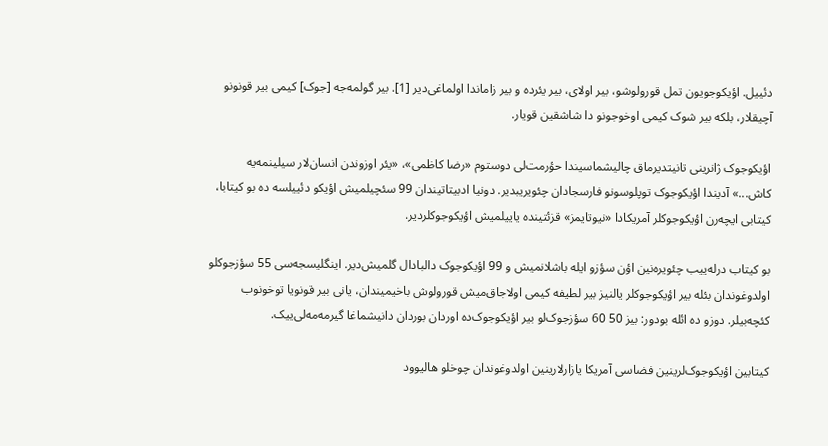دئییل. اؤیکوجویون تمل قورولوشو، بیر اولای، بیر یئرده و بیر زاماندا اولماغی‌دیر [1]. بیر گولمه‌جه [جوک] کیمی بیر قونونو آچیقلار، بلکه بیر شوک کیمی اوخوجونو دا شاشقین قویار.

اؤیکوجوک ژانرینی تانیتدیرماق چالیشماسیندا حؤرمت‌لی دوستوم «رضا کاظمی»، «یئر اوزوندن انسان‌لار سیلینمه‌یه کاش...» آدیندا اؤیکوجوک توپلوسونو فارسجادان چئویریبدیر. دونیا ادبیتاتیندان 99 سئچیلمیش اؤیکو دئییلسه ده بو کیتابا، کیتابی ایچه‌رن اؤیکوجوکلر آمریکادا «نیوتایمز» قزئتینده یاییلمیش اؤیکوجوکلردیر.

بو کیتاب درله‌ییب چئویره‌نین اؤن سؤزو ایله باشلانمیش و 99 اؤیکوجوک دالبادال گلمیش‌دیر. اینگلیسجه‌سی 55 سؤزجوکلو اولدوغوندان بئله بیر اؤیکوجوکلر یالنیز بیر لطیفه کیمی اولاجاق‌میش قورولوش باخیمیندان، یانی بیر قونویا توخونوب کئچه‌بیلر. دوزو ده ائله بودور: بیز 50 60 سؤزجوک‌لو بیر اؤیکوجوک‌ده اوردان بوردان دانیشماغا گیرمه‌مه‌لی‌ییک.

کیتابین اؤیکوجوک‌لرینین فضاسی آمریکا یازارلارینین اولدوغوندان چوخلو هالیوود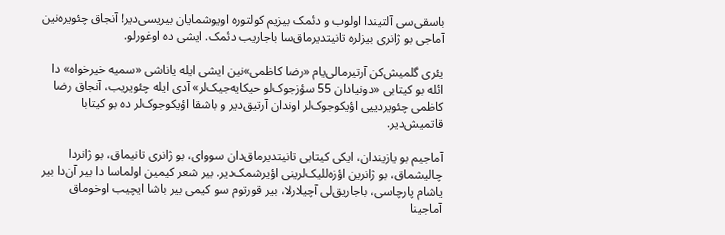باسقی‌سی آلتیندا اولوب و دئمک بیزیم کولتوره اویوشمایان بیریسی‌دیر! آنجاق چئویره‌نین آماجی بو ژانری بیزلره تانیتدیرماق‌سا باجاریب دئمک. ایشی ده اوغورلو.

یئری گلمیش‌کن آرتیرمالی‌یام «رضا کاظمی»نین ایشی ایله یاناشی «سمیه خیرخواه» دا ائله بو کیتابی «دونیادان 55 سؤزجوک‌لو حیکایه‌جیک‌لر» آدی ایله چئویریب، آنجاق رضا کاظمی چئویردییی اؤیکوجوک‌لر اوندان آرتیق‌دیر و باشقا اؤیکوجوک‌لر ده بو کیتابا قاتمیش‌دیر.

آماجیم بو یازیندان، ایکی کیتابی تانیتدیرماق‌دان سووای، بو ژانری تانیماق، بو ژانردا چالیشماق، بو ژانرین اؤزه‌للیک‌لرینی اؤیرشمک‌دیر. بیر شعر کیمین اولماسا دا بیر آن‌دا بیر یاشام پارچاسی، باجاریق‌لی آچیلارلا، بیر قورتوم سو کیمی بیر باشا ایچیب اوخوماق آماجینا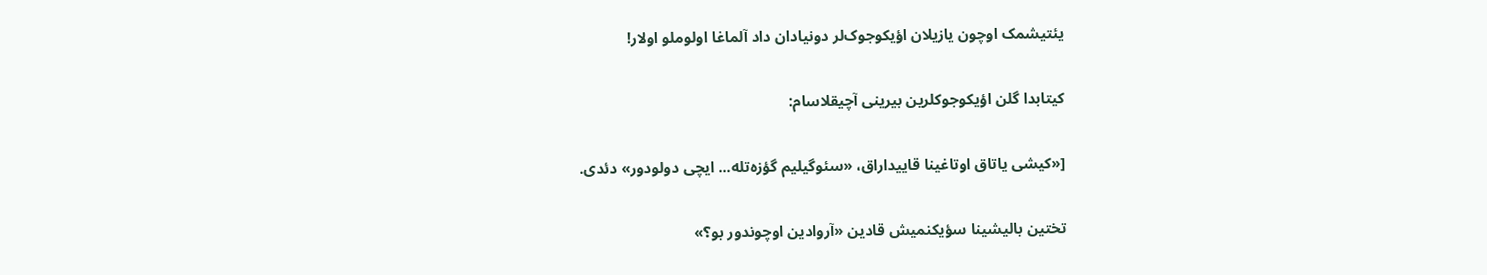یئتیشمک اوچون یازیلان اؤیکوجوک‌لر دونیادان داد آلماغا اولوملو اولار!

کیتابدا گلن اؤیکوجوکلرین بیرینی آچیقلاسام:

[«کیشی یاتاق اوتاغینا قاییداراق، «سئوگیلیم گؤزه‌تله... ایچی دولودور» دئدی.

تختین بالیشینا سؤیکنمیش قادین «آروادین اوچوندور بو؟»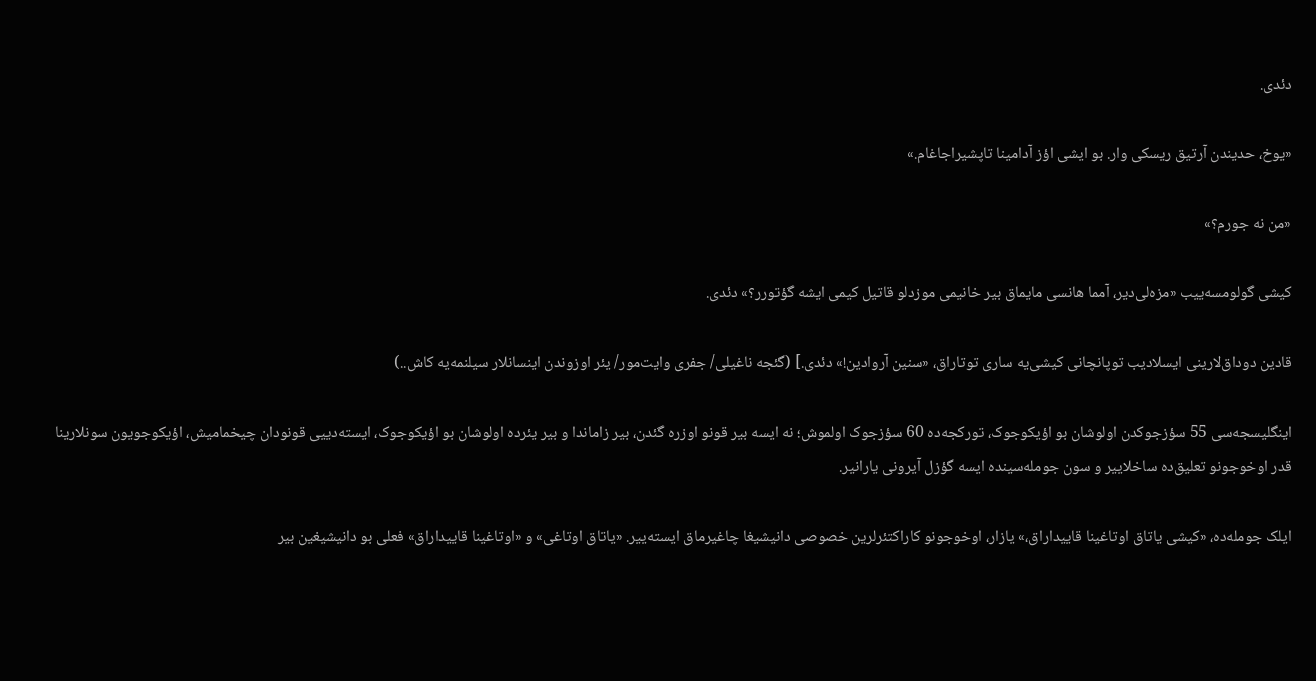دئدی.

«یوخ، حدیندن آرتیق ریسکی وار. بو ایشی اؤز آدامینا تاپشیراجاغام.»

«من نه جورم؟»

کیشی گولومسه‌ییب «مزه‌لی‌دیر، آمما هانسی مایماق بیر خانیمی موزدلو قاتیل کیمی ایشه گؤتورر؟» دئدی.

قادین دوداق‌لارینی ایسلادیب توپانچانی کیشی‌یه ساری توتاراق، «سنین آروادین!» دئدی.] (گئجه ناغیلی/ جفری وایت‌مور/ یئر اوزوندن اینسانلار سیلنمه‌یه کاش..)

اینگلیسجه‌سی 55 سؤزجوکدن اولوشان بو اؤیکوجوک، تورکجه‌ده 60 سؤزجوک اولموش؛ نه ایسه بیر قونو اوزره گئدن، بیر زاماندا و بیر یئرده اولوشان بو اؤیکوجوک، ایسته‌دییی قونودان چیخمامیش، اؤیکوجویون سونلارینا قدر اوخوجونو تعلیق‌ده ساخلاییر و سون جومله‌سینده ایسه گؤزل آیرونی یارانیر.

ایلک جومله‌ده، «کیشی یاتاق اوتاغینا قاییداراق،» یازار، اوخوجونو کاراکتئرلرین خصوصی دانیشیغا چاغیرماق ایسته‌ییر. «یاتاق اوتاغی» و «اوتاغینا قاییداراق» فعلی بو دانیشیغین بیر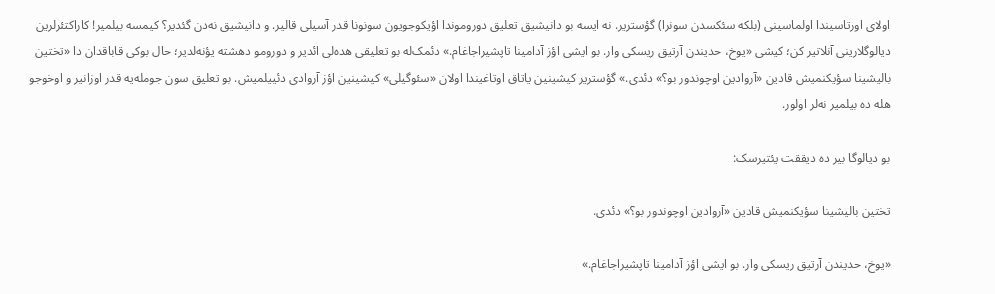اولای اورتاسیندا اولماسینی (بلکه سئکسدن سونرا) گؤستریر. نه ایسه بو دانیشیق تعلیق دوروموندا اؤیکوجویون سونونا قدر آسیلی قالیر. و دانیشیق نه‌دن گئدیر؟ کیمسه بیلمیر! کاراکتئرلرین دیالوگلارینی آنلاتیر کن؛ کیشی «یوخ، حدیندن آرتیق ریسکی وار. بو ایشی اؤز آدامینا تاپشیراجاغام.» دئمک‌له بو تعلیقی هده‌لی ائدیر و دورومو دهشته یؤنه‌لدیر؛ حال بوکی قاباقدان دا «تختین بالیشینا سؤیکنمیش قادین «آروادین اوچوندور بو؟» دئدی.» گؤستریر کیشینین یاتاق اوتاغیندا اولان «سئوگیلی» کیشینین اؤز آروادی دئییلمیش. بو تعلیق سون جومله‌یه قدر اوزانیر و اوخوجو هله ده بیلمیر نه‌لر اولور.

بو دیالوگا بیر ده دیققت یئتیرسک:

تختین بالیشینا سؤیکنمیش قادین «آروادین اوچوندور بو؟» دئدی.

«یوخ، حدیندن آرتیق ریسکی وار. بو ایشی اؤز آدامینا تاپشیراجاغام.»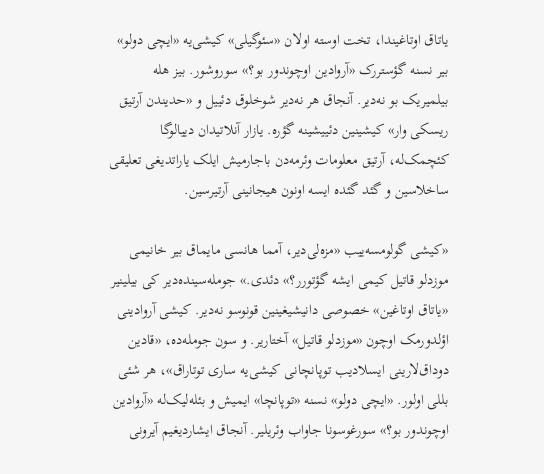یاتاق اوتاغیندا، تخت اوسته اولان «سئوگیلی» کیشی‌یه «ایچی دولو» بیر نسنه گؤستررک «آروادین اوچوندور بو؟» سوروشور. بیز هله بیلمیریک بو نه‌دیر. آنجاق هر نه‌دیر شوخلوق دئییل و «حدیندن آرتیق ریسکی وار» کیشینین دئییشینه گؤره. یازار آنلاتیدان دییالوگا کئچمک‌له، آرتیق معلومات وئرمه‌دن باجارمیش ایلک یاراتدیغی تعلیقی ساخلاسین و گئد گئده ایسه اونون هیجانینی آرتیرسین.

«کیشی گولومسه‌ییب «مزه‌لی‌دیر، آمما هانسی مایماق بیر خانیمی موزدلو قاتیل کیمی ایشه گؤتورر؟» دئدی.» جومله‌سینده‌دیر کی بیلینیر «یاتاق اوتاغین» خصوصی دانیشیغینین قونوسو نه‌دیر. کیشی آروادینی اؤلدورمک اوچون «موزدلو قاتیل» آختاریر. و سون جومله‌ده، «قادین دوداق‌لارینی ایسلادیب توپانچانی کیشی‌یه ساری توتاراق»، هر شئی بللی اولور. «ایچی دولو» نسنه «توپانچا» ایمیش و بئله‌لیک‌له «آروادین اوچوندور بو؟» سورغوسونا جاواب وئریلیر. آنجاق ایشاردیغیم آیرونی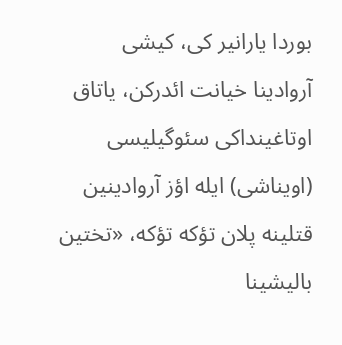بوردا یارانیر کی، کیشی آروادینا خیانت ائدرکن، یاتاق اوتاغینداکی سئوگیلیسی (اویناشی) ایله اؤز آروادینین قتلینه پلان تؤکه تؤکه، «تختین بالیشینا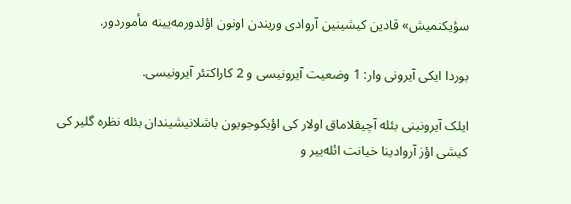سؤیکنمیش» قادین کیشینین آروادی وریندن اونون اؤلدورمه‌یینه مأموردور.

بوردا ایکی آیرونی وار: 1 وضعیت آیرونیسی و 2 کاراکتئر آیرونیسی.

ایلک آیرونینی بئله آچیقلاماق اولار کی اؤیکوجویون باشلانیشیندان بئله نظره گلیر کی کیشی اؤز آروادینا خیانت ائله‌ییر و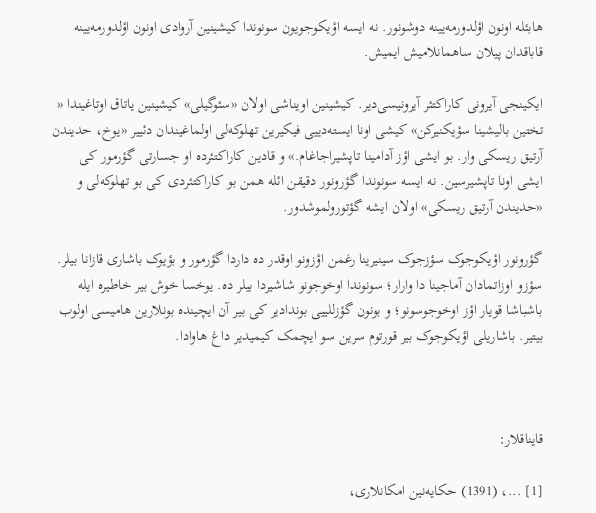هابئله اونون اؤلدورمه‌یینه دوشونور. نه ایسه اؤیکوجویون سونوندا کیشینین آروادی اونون اؤلدورمه‌یینه قاباقدان پیلان ساهمانلامیش ایمیش.

ایکینجی آیرونی کاراکتئر آیرونیسی‌دیر. کیشینین اویناشی اولان «سئوگیلی» کیشینین یاتاق اوتاغیندا « تختین بالیشینا سؤیکنیرکن» کیشی اونا ایسته‌دییی فیکیرین تهلوکه‌لی اولماغیندان دئییر «یوخ، حدیندن آرتیق ریسکی وار. بو ایشی اؤز آدامینا تاپشیراجاغام.» و قادین کاراکتئرده او جسارتی گؤرمور کی ایشی اونا تاپشیرسین. نه ایسه سونوندا گؤرونور دقیقن ائله همن بو کاراکتئردی کی بو تهلوکه‌لی و «حدیندن آرتیق ریسکی» اولان ایشه گؤتورولموشدور.

گؤرونور اؤیکوجوک سؤزجوک سینیرینا رغمن اؤزونو اوقدر ده داردا گؤرمور و بؤیوک باشاری قازانا بیلر. سؤزو اوزاتمادان آماجینا دا وارار؛ سونوندا اوخوجونو شاشیردا بیلر ده. یوخسا خوش بیر خاطیره ایله باشباشا قویار اؤز اوخوجوسونو؛ و بونون گؤزللییی بوندادیر کی بیر آن ایچینده بونلارین هامیسی اولوب بیتیر. باشاریلی اؤیکوجوک بیر قورتوم سرین سو ایچمک کیمیدیر داغ هاوادا.



قایناقلار:

[1] ...، (1391) حکایه‌نین امکانلاری،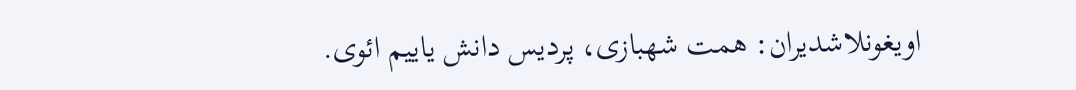اویغونلاشدیران: همت شهبازی، پردیس دانش یاییم ائوی.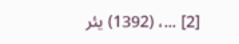[2] ...، (1392) یئر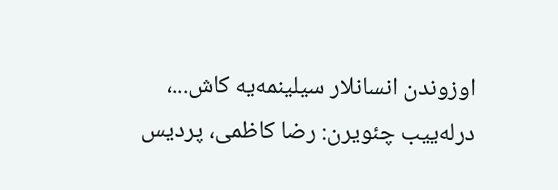اوزوندن انسانلار سیلینمه‌یه کاش...، درله‌ییب چئویرن: رضا کاظمی، پردیس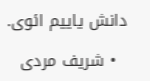دانش یاییم ائوی.

  • شریف مردی